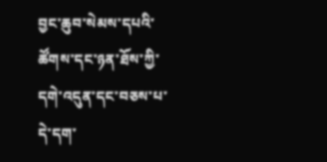བྱང་ཆུབ་སེམས་དཔའི་ཚོགས་དང་ཉན་ཐོས་ཀྱི་དགེ་འདུན་དང་བཅས་པ་དེ་དག་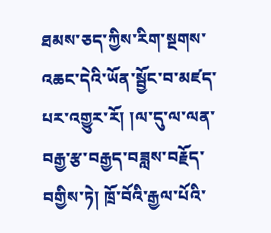ཐམས་ཅད་ཀྱིས་རིག་སྔགས་འཆང་དེའི་ཡོན་སྦྱོང་བ་མཛད་པར་འགྱུར་རོ། །ལ་དུ་ལ་ལན་བརྒྱ་རྩ་བརྒྱད་བཟླས་བརྗོད་བགྱིས་ཏེ། ཁྲོ་བོའི་རྒྱལ་པོའི་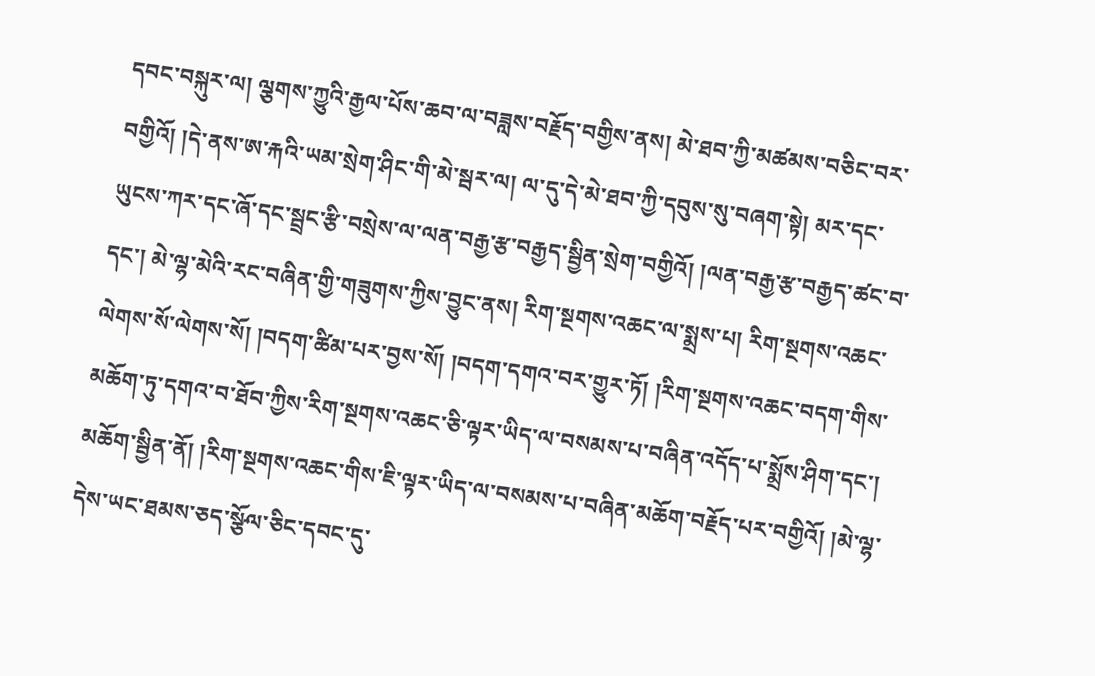དབང་བསྐུར་ལ། ལྕགས་ཀྱུའི་རྒྱལ་པོས་ཆབ་ལ་བཟླས་བརྗོད་བགྱིས་ནས། མེ་ཐབ་ཀྱི་མཚམས་བཅིང་བར་བགྱིའོ། །དེ་ནས་ཨ་རྐའི་ཡམ་སྲེག་ཤིང་གི་མེ་སྦར་ལ། ལ་དུ་དེ་མེ་ཐབ་ཀྱི་དབུས་སུ་བཞག་སྟེ། མར་དང་ཡུངས་ཀར་དང་ཞོ་དང་སྦྲང་རྩི་བསྲེས་ལ་ལན་བརྒྱ་རྩ་བརྒྱད་སྦྱིན་སྲེག་བགྱིའོ། །ལན་བརྒྱ་རྩ་བརྒྱད་ཚང་བ་དང་། མེ་ལྷ་མེའི་རང་བཞིན་གྱི་གཟུགས་ཀྱིས་བྱུང་ནས། རིག་སྔགས་འཆང་ལ་སྨྲས་པ། རིག་སྔགས་འཆང་ལེགས་སོ་ལེགས་སོ། །བདག་ཚིམ་པར་བྱས་སོ། །བདག་དགའ་བར་གྱུར་ཏོ། །རིག་སྔགས་འཆང་བདག་གིས་མཆོག་ཏུ་དགའ་བ་ཐོབ་ཀྱིས་རིག་སྔགས་འཆང་ཅི་ལྟར་ཡིད་ལ་བསམས་པ་བཞིན་འདོད་པ་སྨྲོས་ཤིག་དང་། མཆོག་སྦྱིན་ནོ། །རིག་སྔགས་འཆང་གིས་ཇི་ལྟར་ཡིད་ལ་བསམས་པ་བཞིན་མཆོག་བརྗོད་པར་བགྱིའོ། །མེ་ལྷ་དེས་ཡང་ཐམས་ཅད་སྩོལ་ཅིང་དབང་དུ་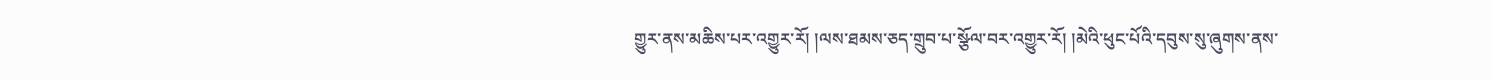གྱུར་ནས་མཆིས་པར་འགྱུར་རོ། །ལས་ཐམས་ཅད་གྲུབ་པ་སྩོལ་བར་འགྱུར་རོ། །མེའི་ཕུང་པོའི་དབུས་སུ་ཞུགས་ནས་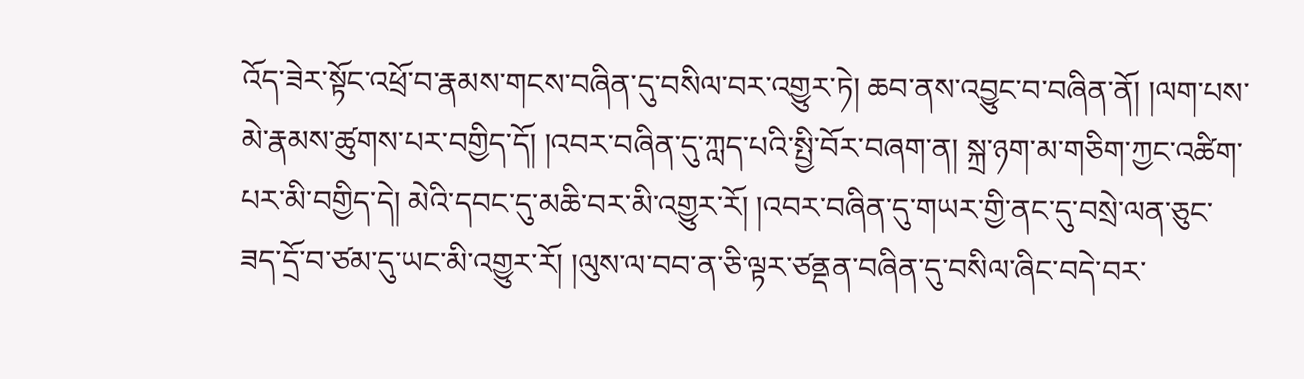འོད་ཟེར་སྟོང་འཕྲོ་བ་རྣམས་གངས་བཞིན་དུ་བསིལ་བར་འགྱུར་ཏེ། ཆབ་ནས་འབྱུང་བ་བཞིན་ནོ། །ལག་པས་མེ་རྣམས་ཚུགས་པར་བགྱིད་དོ། །འབར་བཞིན་དུ་ཀླད་པའི་སྤྱི་བོར་བཞག་ན། སྐྲ་ཉག་མ་གཅིག་ཀྱང་འཚིག་པར་མི་བགྱིད་དེ། མེའི་དབང་དུ་མཆི་བར་མི་འགྱུར་རོ། །འབར་བཞིན་དུ་གཡར་གྱི་ནང་དུ་བསྲེ་ལན་ཅུང་ཟད་དྲོ་བ་ཙམ་དུ་ཡང་མི་འགྱུར་རོ། །ལུས་ལ་བབ་ན་ཅི་ལྟར་ཙནྡན་བཞིན་དུ་བསིལ་ཞིང་བདེ་བར་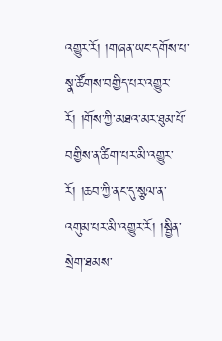འགྱུར་རོ། །གཞན་ཡང་དགོས་པ་སྣ་ཚོགས་བགྱིད་པར་འགྱུར་རོ། །གོས་ཀྱི་མཐའ་མར་ཐུམ་པོ་བགྱིས་ན་ཚིག་པར་མི་འགྱུར་རོ། །ཆབ་ཀྱི་ནང་དུ་སྩལ་ན་འགུམ་པར་མི་འགྱུར་རོ། །སྦྱིན་སྲེག་ཐམས་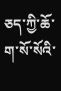ཅད་ཀྱི་ཆོ་ག་སོ་སོའི་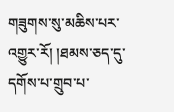གཟུགས་སུ་མཆིས་པར་འགྱུར་རོ། །ཐམས་ཅད་དུ་དགོས་པ་གྲུབ་པ་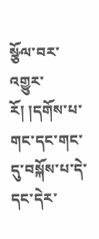སྩོལ་བར་འགྱུར་རོ། །དགོས་པ་གང་དང་གང་དུ་བསྐོས་པ་དེ་དང་དེར་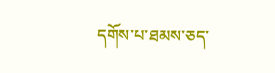དགོས་པ་ཐམས་ཅད་